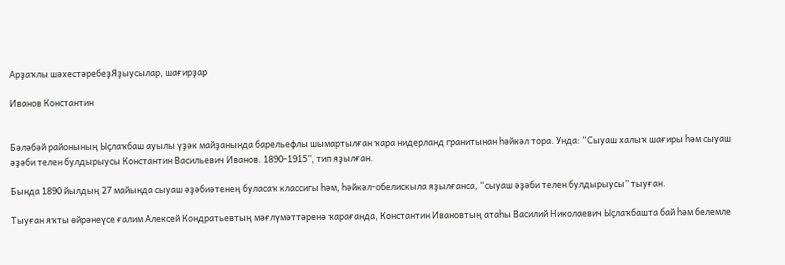Арҙаҡлы шәхестәребеҙЯҙыусылар, шағирҙар

Иванов Константин


Бәләбәй районының Ыҫлаҡбаш ауылы үҙәк майҙанында барельефлы шымартылған ҡара нидерланд гранитынан һәйкәл тора. Унда: “Сыуаш халыҡ шағиры һәм сыуаш әҙәби телен булдырыусы Константин Васильевич Иванов. 1890-1915”, тип яҙылған.

Бында 1890 йылдың 27 майында сыуаш әҙәбиәтенең буласаҡ классигы һәм, һәйкәл-обелискыла яҙылғанса, “сыуаш әҙәби телен булдырыусы” тыуған.

Тыуған яҡты өйрәнеүсе ғалим Алексей Кондратьевтың мәғлүмәттәренә ҡарағанда, Константин Ивановтың атаһы Василий Николаевич Ыҫлаҡбашта бай һәм белемле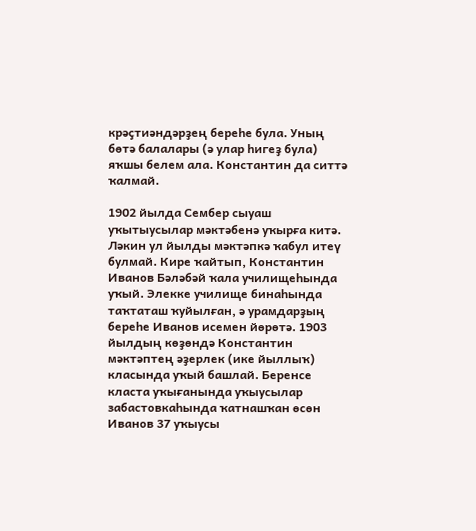крәҫтиәндәрҙең береһе була. Уның бөтә балалары (ә улар һигеҙ була) яҡшы белем ала. Константин да ситтә ҡалмай.

1902 йылда Сембер сыуаш уҡытыусылар мәктәбенә уҡырға китә. Ләкин ул йылды мәктәпкә ҡабул итеү булмай. Кире ҡайтып, Константин Иванов Бәләбәй ҡала училищеһында уҡый. Элекке училище бинаһында таҡтаташ ҡуйылған, ә урамдарҙың береһе Иванов исемен йөрөтә. 1903 йылдың көҙөндә Константин мәктәптең әҙерлек (ике йыллыҡ) класында уҡый башлай. Беренсе класта уҡығанында уҡыусылар забастовкаһында ҡатнашҡан өсөн Иванов 37 уҡыусы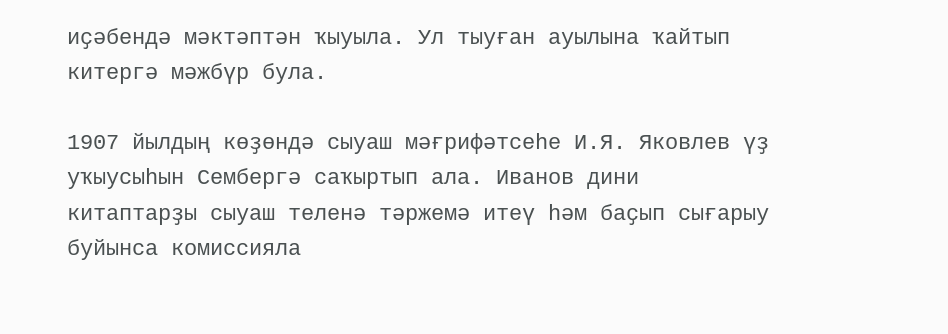иҫәбендә мәктәптән ҡыуыла. Ул тыуған ауылына ҡайтып китергә мәжбүр була.

1907 йылдың көҙөндә сыуаш мәғрифәтсеһе И.Я. Яковлев үҙ уҡыусыһын Сембергә саҡыртып ала. Иванов дини китаптарҙы сыуаш теленә тәржемә итеү һәм баҫып сығарыу буйынса комиссияла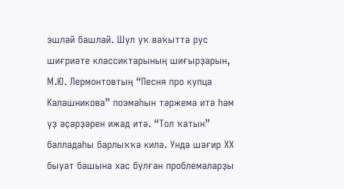эшләй башлай. Шул уҡ ваҡытта рус шиғриәте классиктарының шиғырҙарын, М.Ю. Лермонтовтың “Песня про купца Калашникова” поэмаһын тәржемә итә һәм үҙ әҫәрҙәрен ижад итә. “Тол ҡатын” балладаһы барлыҡҡа килә. Унда шағир ХХ быуат башына хас булған проблемаларҙы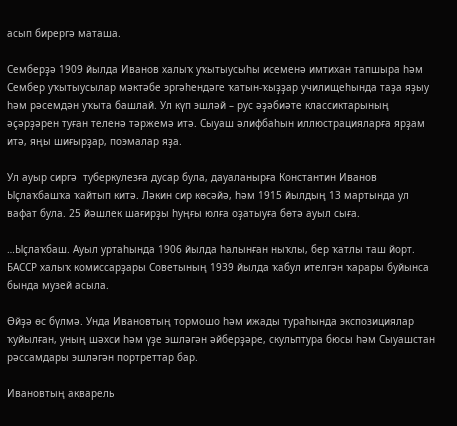асып бирергә маташа.

Семберҙә 1909 йылда Иванов халыҡ уҡытыусыһы исеменә имтихан тапшыра һәм Сембер уҡытыусылар мәктәбе эргәһендәге ҡатын-ҡыҙҙар училищеһында таҙа яҙыу һәм рәсемдән уҡыта башлай. Ул күп эшләй – рус әҙәбиәте классиктарының әҫәрҙәрен туған теленә тәржемә итә. Сыуаш әлифбаһын иллюстрацияларға ярҙам итә, яңы шиғырҙар, поэмалар яҙа.

Ул ауыр сиргә  туберкулезға дусар була, дауаланырға Константин Иванов Ыҫлаҡбашҡа ҡайтып китә. Ләкин сир көсәйә, һәм 1915 йылдың 13 мартында ул вафат була. 25 йәшлек шағирҙы һуңғы юлға оҙатыуға бөтә ауыл сыға.

…Ыҫлаҡбаш. Ауыл уртаһында 1906 йылда һалынған ныҡлы, бер ҡатлы таш йорт. БАССР халыҡ комиссарҙары Советының 1939 йылда ҡабул ителгән ҡарары буйынса бында музей асыла.

Өйҙә өс бүлмә. Унда Ивановтың тормошо һәм ижады тураһында экспозициялар ҡуйылған, уның шәхси һәм үҙе эшләгән әйберҙәре, скульптура бюсы һәм Сыуашстан рәссамдары эшләгән портреттар бар.

Ивановтың акварель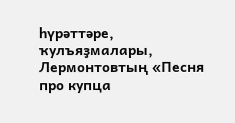һүрәттәре, ҡулъяҙмалары, Лермонтовтың «Песня про купца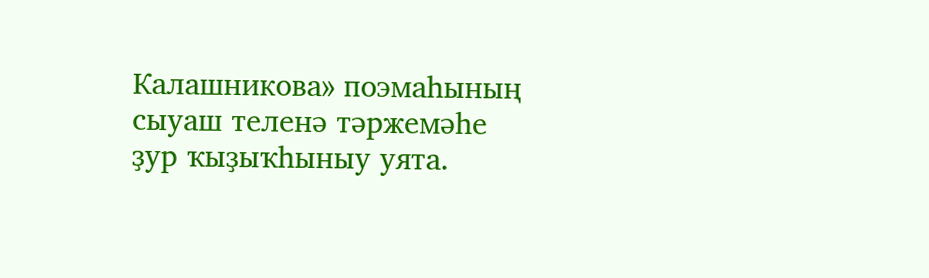Калашникова» поэмаһының сыуаш теленә тәржемәһе ҙур ҡыҙыҡһыныу уята.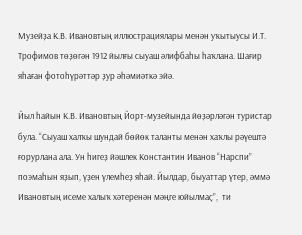Музейҙа К.В. Ивановтың иллюстрациялары менән уҡытыусы И.Т. Трофимов төҙөгән 1912 йылғы сыуаш әлифбаһы һаҡлана. Шағир яһаған фотоһүрәттәр ҙур әһәмиәткә эйә.

Йыл һайын К.В. Ивановтың Йорт-музейында йөҙәрләгән туристар була. “Сыуаш халҡы шундай бөйөк таланты менән хаҡлы рәүештә ғорурлана ала. Ун һигеҙ йәшлек Константин Иванов “Нарспи” поэмаһын яҙып, үҙен үлемһеҙ яһай. Йылдар, быуаттар үтер, әммә Ивановтың исеме халыҡ хәтеренән мәңге юйылмаҫ”,  ти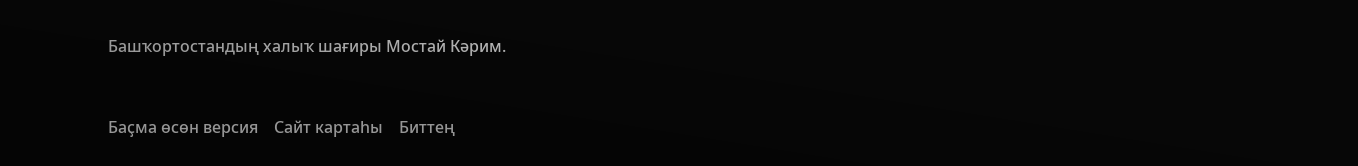Башҡортостандың халыҡ шағиры Мостай Кәрим.


Баҫма өсөн версия    Сайт картаһы    Биттең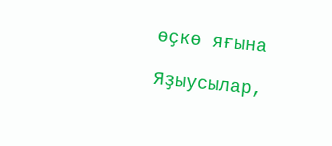өҫкө яғына

Яҙыусылар,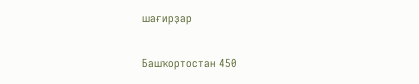шағирҙар


Башҡортостан 450